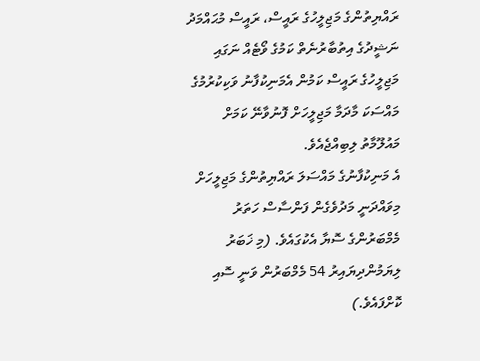ރައްޔިތުންގެ މަޖިލީހުގެ ރައީސް، ރައީސް މުޙައްމަދު ނަޝީދުގެ އިތުބާރުނެތް ކަމުގެ ވޯޓެއް ނަގައި މަޖިލީހުގެ ރައީސް ކަމުން އެމަނިކުފާނު ވަކިކުރުމުގެ މައްސަކަ މާދަމާ މަޖިލީހަށް ފޮނުވާނޭ ކަމަށް މައުލޫމާތު ލިބިއްޖެއެވެ.
އެ މަނިކުފާނުގެ މައްސަލަ ރައްޔިތުންގެ މަޖިލީހަށް މިވައްދަނީ މަދުވެގެން ފަންސާސް ހަތަރު މެމްބަރުންގެ ސޮޔާ އެކުގައެވެ. (މި ޚަބަރު ލިޔަމުންދިޔައިރު 54 މެމްބަރުން ވަނީ ސޮއި ކޮށްފައެވެ.)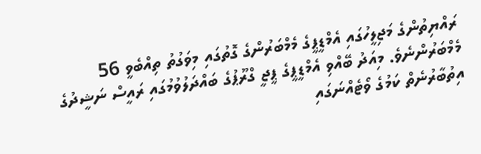ރައްޔިތުންގެ މަޖިލީހުގައި އެމްޑީޕީގެ މެމްބަރުންގެ ގޮތުގައި މިވަގުތު ތިއްބެވީ 56 މެމްބަރުންނެވެ. މިއަދު ބޭއްވި އެމްޑީޕީގެ ޕީޖީ ގްރޫޕުގެ ބައްދަލުވުމުގައި ރައީސް ނަޝީދުގެ އިތުބާރުނެތް ކަމުގެ ވޯޓެއްނަގައި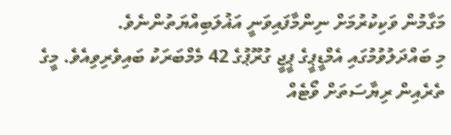މަގާމުން ވަކިކުރުމަށް ނިންމާފައިވަނީ އަޣުލަބިއްޔަތުންނެވެ.
މި ބައްދަލުވުމުގައި އެމްޑީޕީގެ ޕީޖީ ގުރޫޕުގެ 42 މެމްބަރަކު ބައިވެރިވިއެވެ. މީގެ ތެރެއިން ރިޔާސަތަށް ވޯޓެއް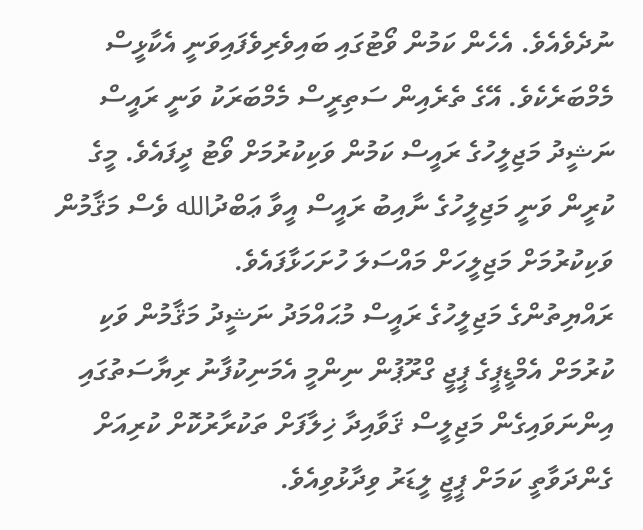ނުދެވެއެވެ. އެހެން ކަމުން ވޯޓުގައި ބައިވެރިވެފައިވަނީ އެކާޅީސް މެމްބަރެކެވެ. އޭގެ ތެރެއިން ސަތިރީސް މެމްބަރަކު ވަނީ ރައީސް ނަޝީދު މަޖިލީހުގެ ރައީސް ކަމުން ވަކިކުރުމަށް ވޯޓު ދީފައެވެ. މީގެ ކުރީން ވަނީ މަޖިލީހުގެ ނާއިބު ރައީސް އީވާ ޢަބްދުالله ވެސް މަޤާމުން ވަކިކުރުމަށް މަޖިލީހަށް މައްސަލަ ހުށަހަޅާފައެވެ.
ރައްޔިތުންގެ މަޖިލީހުގެ ރައީސް މުޙައްމަދު ނަޝީދު މަޤާމުން ވަކި ކުރުމަށް އެމްޑީޕީގެ ޕީޖީ ގްރޫޕުން ނިންމީ އެމަނިކުފާނު ރިޔާސަތުގައި އިންނަވައިގެން މަޖިލީސް ޤަވާއިދާ ޚިލާފަށް ތަކުރާރުކޮށް ކުރިއަށް ގެންދަވާތީ ކަމަށް ޕީޖީ ލީޑަރު ވިދާޅުވިއެވެ.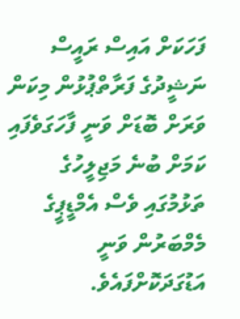ފަހަކަށް އައިސް ރައީސް ނަޝީދުގެ ފަރާތްޕުޅުން މިކަން ވަރަށް ބޮޑަށް ވަނީ ފާހަގަވެފައި ކަމަށް ބުނެ މަޖިލީހުގެ ތަޅުމުގައި ވެސް އެމްޑީޕީގެ މެމްބަރުން ވަނީ އަޑުގަދަކޮށްފައެވެ.